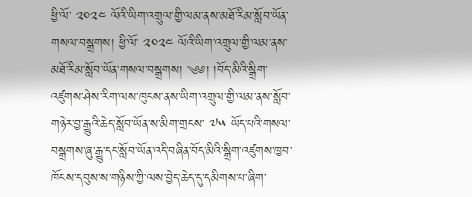ཕྱི་ལོ་ ༢༠༢༤ ལོའི་ཡིག་འགྲུལ་གྱི་ལམ་ནས་མཐོ་རིམ་སློབ་ཡོན་གསལ་བསྒྲགས། ཕྱི་ལོ་ ༢༠༢༤ ལོའི་ཡིག་འགྲུལ་གྱི་ལམ་ནས་མཐོ་རིམ་སློབ་ཡོན་གསལ་བསྒྲགས། ༄༅། །བོད་མིའི་སྒྲིག་འཛུགས་ཤེས་རིག་ལས་ཁུངས་ནས་ཡིག་འགྲུལ་གྱི་ལམ་ནས་སློབ་གཉེར་བྱ་རྒྱུའི་ཆེད་སློབ་ཡོན་ས་མིག་གྲངས་ ༧༥ ཡོད་པའི་གསལ་བསྒྲགས་ཞུ་རྒྱུ་དང་སློབ་ཡོན་འདི་བཞིན་བོད་མིའི་སྒྲིག་འཛུགས་ཁྱབ་ཁོངས་དབུས་ས་གཉིས་ཀྱི་ལས་བྱེད་ཆེད་དུ་དམིགས་པ་ཞིག་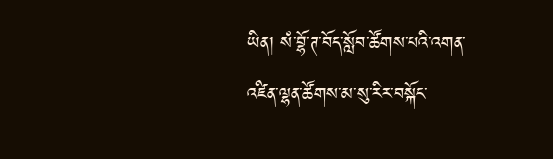ཡིན། སཾ་བྷོ་ཊ་བོད་སློབ་ཚོགས་པའི་འགན་འཛིན་ལྷན་ཚོགས་མ་སུ་རིར་བསྐོང་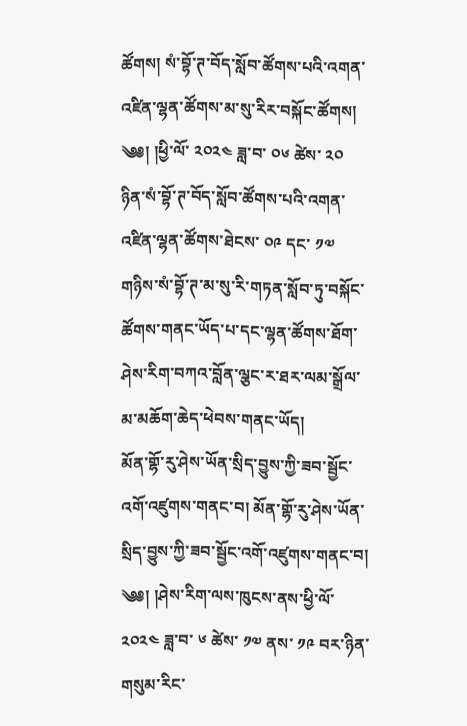ཚོགས། སཾ་བྷོ་ཊ་བོད་སློབ་ཚོགས་པའི་འགན་འཛིན་ལྷན་ཚོགས་མ་སུ་རིར་བསྐོང་ཚོགས། ༄༅། །ཕྱི་ལོ་ ༢༠༢༤ ཟླ་བ་ ༠༦ ཚེས་ ༢༠ ཉིན་སཾ་བྷོ་ཊ་བོད་སློབ་ཚོགས་པའི་འགན་འཛིན་ལྷན་ཚོགས་ཐེངས་ ༠༩ དང་ ༡༧ གཉིས་སཾ་བྷོ་ཊ་མ་སུ་རི་གཏན་སློབ་ཏུ་བསྐོང་ཚོགས་གནང་ཡོད་པ་དང་ལྷན་ཚོགས་ཐོག་ཤེས་རིག་བཀའ་བློན་ལྕང་ར་ཐར་ལམ་སྒྲོལ་མ་མཆོག་ཆེད་ཕེབས་གནང་ཡོད།
མོན་གྷོ་རུ་ཤེས་ཡོན་སྲིད་བྱུས་ཀྱི་ཟབ་སྦྱོང་འགོ་འཛུགས་གནང་བ། མོན་གྷོ་རུ་ཤེས་ཡོན་སྲིད་བྱུས་ཀྱི་ཟབ་སྦྱོང་འགོ་འཛུགས་གནང་བ། ༄༅། །ཤེས་རིག་ལས་ཁུངས་ནས་ཕྱི་ལོ་ ༢༠༢༤ ཟླ་བ་ ༦ ཚེས་ ༡༧ ནས་ ༡༩ བར་ཉིན་གསུམ་རིང་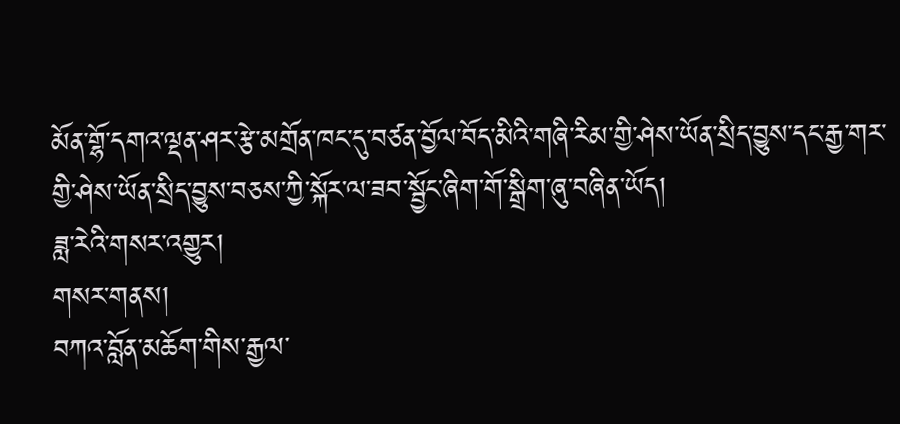མོན་གྷོ་དགའ་ལྡན་ཤར་རྩེ་མགྲོན་ཁང་དུ་བཙན་བྱོལ་བོད་མིའི་གཞི་རིམ་གྱི་ཤེས་ཡོན་སྲིད་བྱུས་དང་རྒྱ་གར་གྱི་ཤེས་ཡོན་སྲིད་བྱུས་བཅས་ཀྱི་སྐོར་ལ་ཟབ་སྦྱོང་ཞིག་གོ་སྒྲིག་ཞུ་བཞིན་ཡོད།
ཟླ་རེའི་གསར་འགྱུར།
གསར་གནས།
བཀའ་བློན་མཆོག་གིས་རྒྱལ་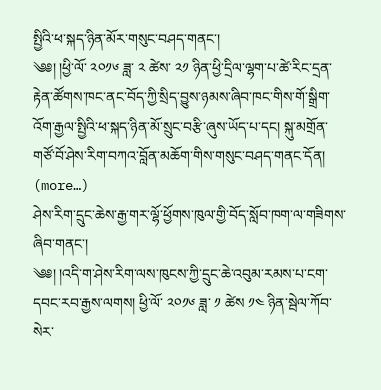སྤྱིའི་ཕ་སྐད་ཉིན་མོར་གསུང་བཤད་གནང་།
༄༅། །ཕྱི་ལོ་ ༢༠༡༦ ཟླ་ ༢ ཚེས་ ༢༡ ཉིན་ཕྱི་དྲིལ་ལྷག་པ་ཚེ་རིང་དྲན་རྟེན་ཚོགས་ཁང་ནང་བོད་ཀྱི་སྲིད་བྱུས་ཉམས་ཞིབ་ཁང་གིས་གོ་སྒྲིག་འོག་རྒྱལ་སྤྱིའི་ཕ་སྐད་ཉིན་མོ་སྲུང་བརྩི་ཞུས་ཡོད་པ་དང། སྐུ་མགྲོན་གཙོ་བོ་ཤེས་རིག་བཀའ་བློན་མཆོག་གིས་གསུང་བཤད་གནང་དོན། (more…)
ཤེས་རིག་དྲུང་ཆེས་རྒྱ་གར་ལྷོ་ཕྱོགས་ཁུལ་གྱི་བོད་སློབ་ཁག་ལ་གཟིགས་ཞིབ་གནང་།
༄༅། །འདི་ག་ཤེས་རིག་ལས་ཁུངས་ཀྱི་དྲུང་ཆེ་འབུམ་རམས་པ་ངག་དབང་རབ་རྒྱས་ལགས། ཕྱི་ལོ་ ༢༠༡༦ ཟླ་ ༡ ཚེས ༡༤ ཉིན་སྦེལ་ཀོབ་སེར་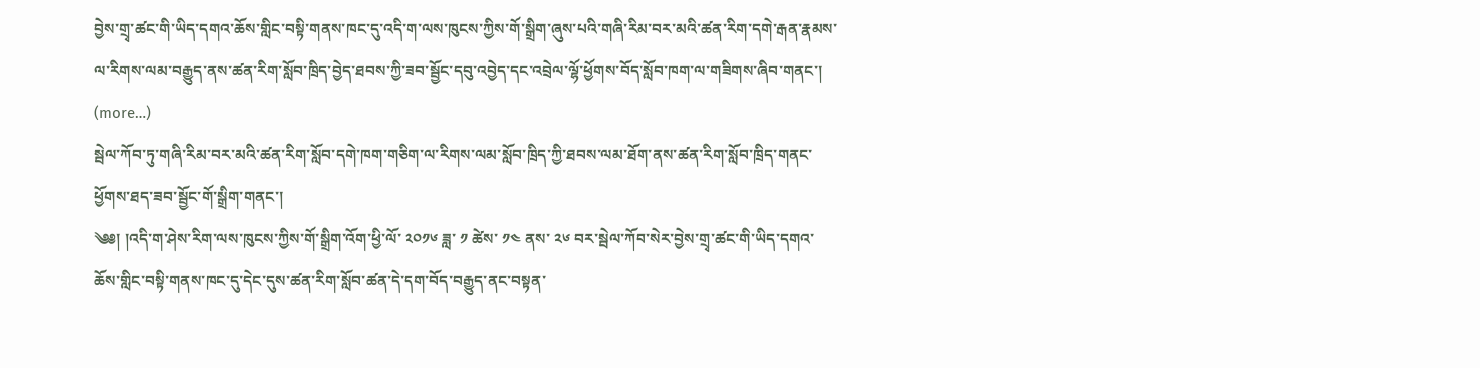བྱེས་གྲྭ་ཚང་གི་ཡིད་དགའ་ཆོས་གླིང་བསྟི་གནས་ཁང་དུ་འདི་ག་ལས་ཁུངས་ཀྱིས་གོ་སྒྲིག་ཞུས་པའི་གཞི་རིམ་བར་མའི་ཚན་རིག་དགེ་རྒན་རྣམས་ལ་རིགས་ལམ་བརྒྱུད་ནས་ཚན་རིག་སློབ་ཁྲིད་བྱེད་ཐབས་ཀྱི་ཟབ་སྦྱོང་དབུ་འབྱེད་དང་འབྲེལ་ལྷོ་ཕྱོགས་བོད་སློབ་ཁག་ལ་གཟིགས་ཞིབ་གནང་།   (more…)
སྦེལ་ཀོབ་ཏུ་གཞི་རིམ་བར་མའི་ཚན་རིག་སློབ་དགེ་ཁག་གཅིག་ལ་རིགས་ལམ་སློབ་ཁྲིད་ཀྱི་ཐབས་ལམ་ཐོག་ནས་ཚན་རིག་སློབ་ཁྲིད་གནང་ཕྱོགས་ཐད་ཟབ་སྦྱོང་གོ་སྒྲིག་གནང་།
༄༅། །འདི་ག་ཤེས་རིག་ལས་ཁུངས་ཀྱིས་གོ་སྒྲིག་འོག་ཕྱི་ལོ་ ༢༠༡༦ ཟླ་ ༡ ཚེས་ ༡༤ ནས་ ༢༦ བར་སྦེལ་ཀོབ་སེར་བྱེས་གྲྭ་ཚང་གི་ཡིད་དགའ་ཆོས་གླིང་བསྟི་གནས་ཁང་དུ་དེང་དུས་ཚན་རིག་སློབ་ཚན་དེ་དག་བོད་བརྒྱུད་ནང་བསྟན་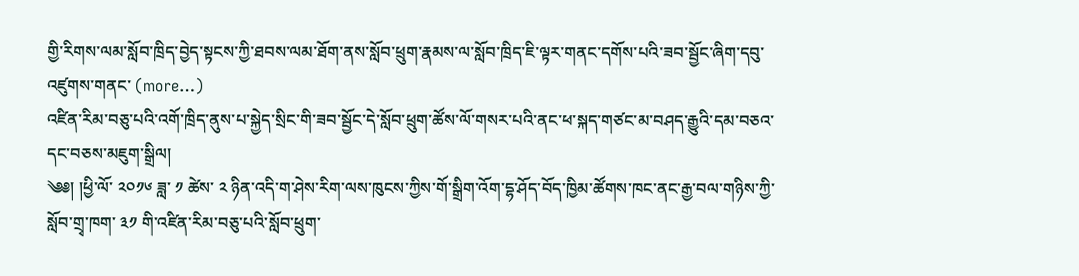གྱི་རིགས་ལམ་སློབ་ཁྲིད་བྱེད་སྟངས་ཀྱི་ཐབས་ལམ་ཐོག་ནས་སློབ་ཕྲུག་རྣམས་ལ་སློབ་ཁྲིད་ཇི་ལྟར་གནང་དགོས་པའི་ཟབ་སྦྱོང་ཞིག་དབུ་འཛུགས་གནང་ (more…)
འཛིན་རིམ་བཅུ་པའི་འགོ་ཁྲིད་ནུས་པ་སྐྱེད་སྲིང་གི་ཟབ་སྦྱོང་དེ་སློབ་ཕྲུག་ཚོས་ལོ་གསར་པའི་ནང་ཕ་སྐད་གཙང་མ་བཤད་རྒྱུའི་དམ་བཅའ་དང་བཅས་མཇུག་སྒྲིལ།
༄༅། །ཕྱི་ལོ་ ༢༠༡༦ ཟླ་ ༡ ཚེས་ ༢ ཉིན་འདི་ག་ཤེས་རིག་ལས་ཁུངས་ཀྱིས་གོ་སྒྲིག་འོག་དྷ་ཤོད་བོད་ཁྱིམ་ཚོགས་ཁང་ནང་རྒྱ་བལ་གཉིས་ཀྱི་སློབ་གྲྭ་ཁག་ ༣༡ གི་འཛིན་རིམ་བཅུ་པའི་སློབ་ཕྲུག་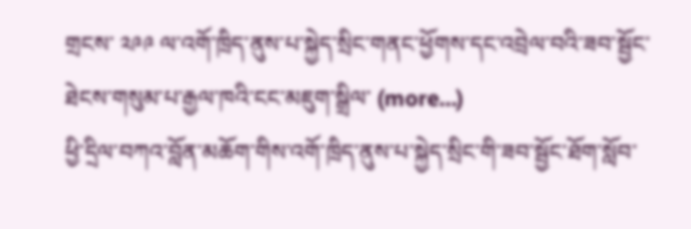གྲངས་ ༢༩༩ ལ་འགོ་ཁྲིད་ནུས་པ་སྐྱེད་སྲིང་གནང་ཕྱོགས་དང་འབྲེལ་བའི་ཟབ་སྦྱོང་ཐེངས་གསུམ་པ་རྒྱལ་ཁའི་ངང་མཇུག་སྒྲིལ་ (more…)
ཕྱི་དྲིལ་བཀའ་བློན་མཆོག་གིས་འགོ་ཁྲིད་ནུས་པ་སྐྱེད་སྲིང་གི་ཟབ་སྦྱོང་ཐོག་སློབ་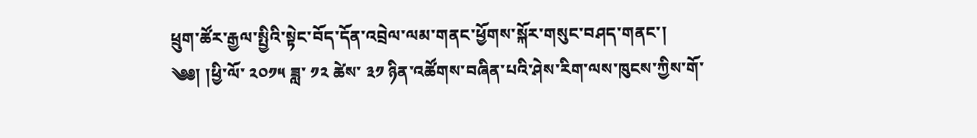ཕྲུག་ཚོར་རྒྱལ་སྤྱིའི་སྟེང་བོད་དོན་འབྲེལ་ལམ་གནང་ཕྱོགས་སྐོར་གསུང་བཤད་གནང་།
༄༅། །ཕྱི་ལོ་ ༢༠༡༥ ཟླ་ ༡༢ ཚེས་ ༣༡ ཉིན་འཚོགས་བཞིན་པའི་ཤེས་རིག་ལས་ཁུངས་ཀྱིས་གོ་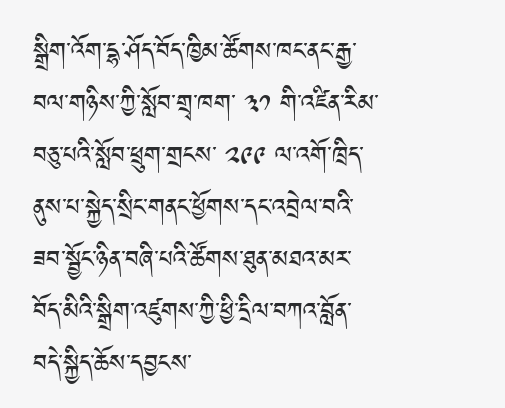སྒྲིག་འོག་དྷ་ཤོད་བོད་ཁྱིམ་ཚོགས་ཁང་ནང་རྒྱ་བལ་གཉིས་ཀྱི་སློབ་གྲྭ་ཁག་ ༣༡ གི་འཛིན་རིམ་བཅུ་པའི་སློབ་ཕྲུག་གྲངས་ ༢༩༩ ལ་འགོ་ཁྲིད་ནུས་པ་སྐྱེད་སྲིང་གནང་ཕྱོགས་དང་འབྲེལ་བའི་ཟབ་སྦྱོང་ཉིན་བཞི་པའི་ཚོགས་ཐུན་མཐའ་མར་བོད་མིའི་སྒྲིག་འཛུགས་ཀྱི་ཕྱི་དྲིལ་བཀའ་བློན་བདེ་སྐྱིད་ཆོས་དབྱངས་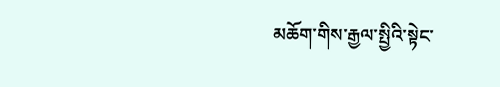མཆོག་གིས་རྒྱལ་སྤྱིའི་སྟེང་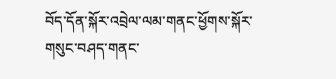བོད་དོན་སྐོར་འབྲེལ་ལམ་གནང་ཕྱོགས་སྐོར་གསུང་བཤད་གནང་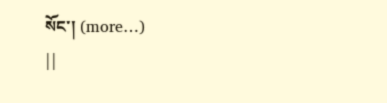སོང་། (more…)
||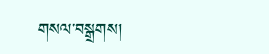གསལ་བསྒྲགས།